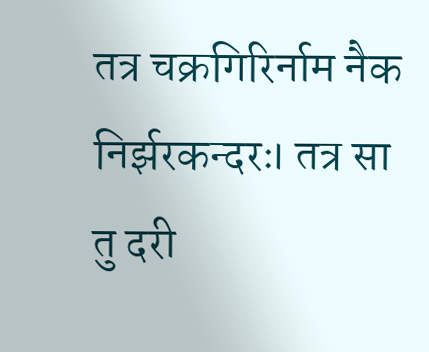तत्र चक्रगिरिर्नाम नैक निर्झरकन्दरः। तत्र सा तु दरी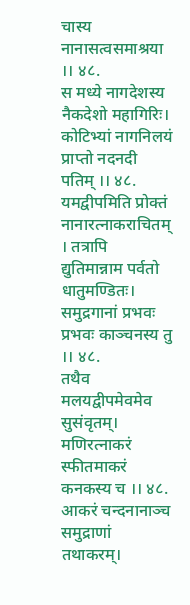चास्य नानासत्वसमाश्रया ।। ४८.
स मध्ये नागदेशस्य नैकदेशो महागिरिः। कोटिभ्यां नागनिलयं प्राप्तो नदनदी पतिम् ।। ४८.
यमद्वीपमिति प्रोक्तं नानारत्नाकराचितम् । तत्रापि द्युतिमान्नाम पर्वतो धातुमण्डितः। समुद्रगानां प्रभवः प्रभवः काञ्चनस्य तु ।। ४८.
तथैव मलयद्वीपमेवमेव सुसंवृतम्। मणिरत्नाकरं स्फीतमाकरं कनकस्य च ।। ४८.
आकरं चन्दनानाञ्च समुद्राणां तथाकरम्।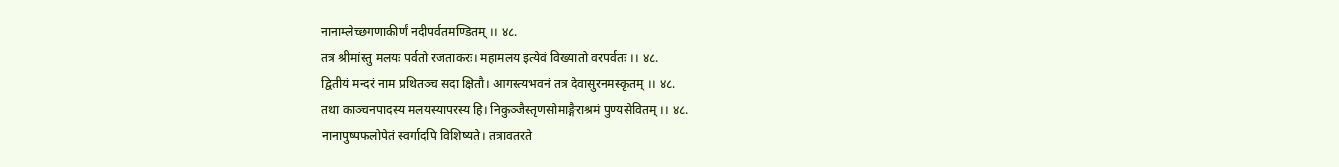नानाम्लेच्छगणाकीर्णं नदीपर्वतमण्डितम् ।। ४८.
तत्र श्रीमांस्तु मलयः पर्वतो रजताकरः। महामलय इत्येवं विख्यातो वरपर्वतः ।। ४८.
द्वितीयं मन्दरं नाम प्रथितञ्च सदा क्षितौ। आगस्त्यभवनं तत्र देवासुरनमस्कृतम् ।। ४८.
तथा काञ्चनपादस्य मलयस्यापरस्य हि। निकुञ्जैस्तृणसोमाङ्गैराश्रमं पुण्यसेवितम् ।। ४८.
नानापुष्पफलोपेतं स्वर्गादपि विशिष्यते। तत्रावतरते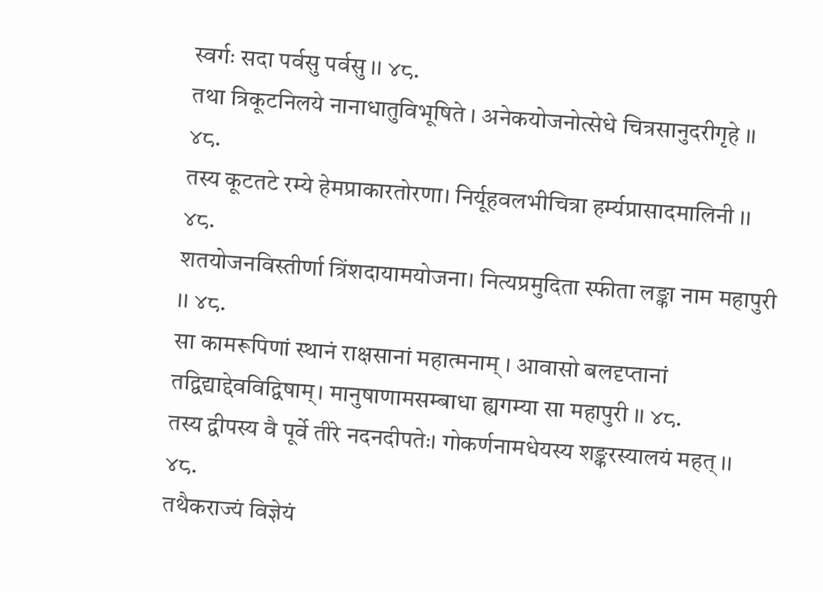स्वर्गः सदा पर्वसु पर्वसु ।। ४८.
तथा त्रिकूटनिलये नानाधातुविभूषिते । अनेकयोजनोत्सेधे चित्रसानुदरीगृहे ।। ४८.
तस्य कूटतटे रम्ये हेमप्राकारतोरणा। निर्यूहवलभीचित्रा हर्म्यप्रासादमालिनी ।। ४८.
शतयोजनविस्तीर्णा त्रिंशदायामयोजना। नित्यप्रमुदिता स्फीता लङ्का नाम महापुरी ।। ४८.
सा कामरूपिणां स्थानं राक्षसानां महात्मनाम् । आवासो बलदृप्तानां तद्विद्याद्देवविद्विषाम्। मानुषाणामसम्बाधा ह्यगम्या सा महापुरी ।। ४८.
तस्य द्वीपस्य वै पूर्वे तीरे नदनदीपतेः। गोकर्णनामधेयस्य शङ्करस्यालयं महत् ।। ४८.
तथैकराज्यं विज्ञेयं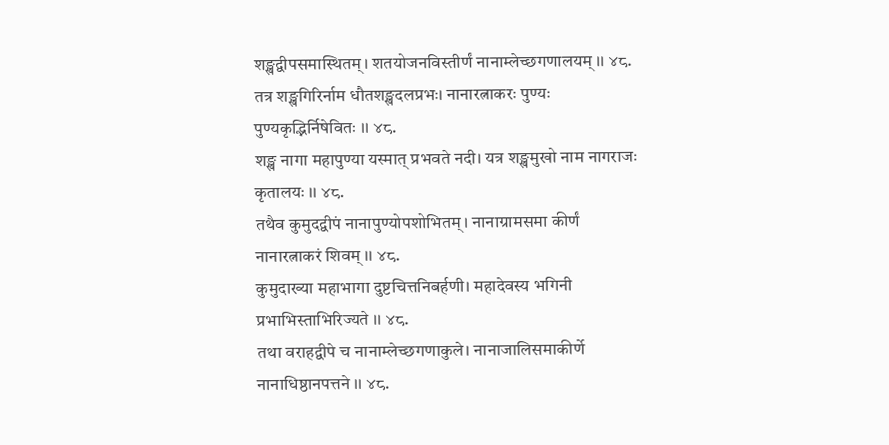शङ्खद्वीपसमास्थितम्। शतयोजनविस्तीर्णं नानाम्लेच्छगणालयम् ।। ४८.
तत्र शङ्खगिरिर्नाम धौतशङ्खदलप्रभः। नानारत्नाकरः पुण्यः पुण्यकृद्भिर्निषेवितः ।। ४८.
शङ्ख नागा महापुण्या यस्मात् प्रभवते नदी। यत्र शङ्खमुखो नाम नागराजः कृतालयः ।। ४८.
तथैव कुमुदद्वीपं नानापुण्योपशोभितम्। नानाग्रामसमा कीर्णं नानारत्नाकरं शिवम् ।। ४८.
कुमुदाख्या महाभागा दुष्टचित्तनिबर्हणी। महादेवस्य भगिनी प्रभाभिस्ताभिरिज्यते ।। ४८.
तथा वराहद्वीपे च नानाम्लेच्छगणाकुले। नानाजालिसमाकीर्णे नानाधिष्ठानपत्तने ।। ४८.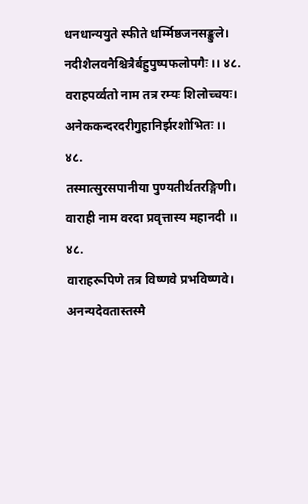धनधान्ययुते स्फीते धर्म्मिष्ठजनसङ्कुले। नदीशैलवनैश्चित्रैर्बहुपुष्पफलोपगैः ।। ४८.
वराहपर्व्वतो नाम तत्र रम्यः शिलोच्चयः। अनेककन्दरदरीगुहानिर्झरशोभितः ।। ४८.
तस्मात्सुरसपानीया पुण्यतीर्थतरङ्गिणी। वाराही नाम वरदा प्रवृत्तास्य महानदी ।। ४८.
वाराहरूपिणे तत्र विष्णवे प्रभविष्णवे। अनन्यदेवतास्तस्मै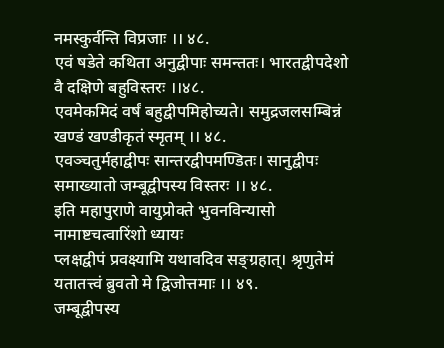नमस्कुर्वन्ति विप्रजाः ।। ४८.
एवं षडेते कथिता अनुद्वीपाः समन्ततः। भारतद्वीपदेशो वै दक्षिणे बहुविस्तरः ।।४८.
एवमेकमिदं वर्षं बहुद्वीपमिहोच्यते। समुद्रजलसम्बिन्नं खण्डं खण्डीकृतं स्मृतम् ।। ४८.
एवञ्चतुर्महाद्वीपः सान्तरद्वीपमण्डितः। सानुद्वीपः समाख्यातो जम्बूद्वीपस्य विस्तरः ।। ४८.
इति महापुराणे वायुप्रोक्ते भुवनविन्यासो नामाष्टचत्वारिंशो ध्यायः
प्लक्षद्वीपं प्रवक्ष्यामि यथावदिव सङ्ग्रहात्। श्रृणुतेमं यतातत्त्वं ब्रुवतो मे द्विजोत्तमाः ।। ४९.
जम्बूद्वीपस्य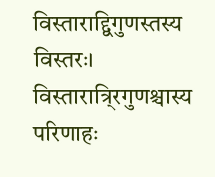विस्ताराद्द्विगुणस्तस्य विस्तरः। विस्तारात्र्रिगुणश्चास्य परिणाहः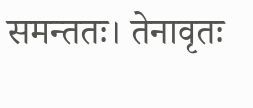समन्ततः। तेनावृतः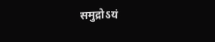समुद्रोऽयं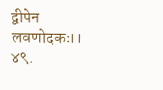द्वीपेन लवणोदकः।। ४९.